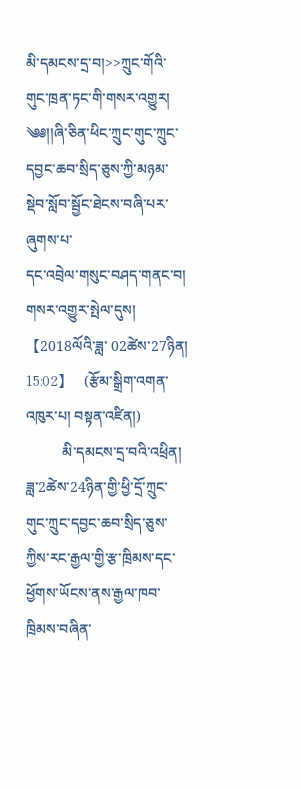མི་དམངས་དྲ་བ།>>ཀྲུང་གོའི་གུང་ཁྲན་ཏང་གི་གསར་འགྱུར།
༄༅།།ཞི་ཅིན་ཕིང་ཀྲུང་གུང་ཀྲུང་དབྱང་ཆབ་སྲིད་ཅུས་ཀྱི་མཉམ་སྡེབ་སློབ་སྦྱོང་ཐེངས་བཞི་པར་ཞུགས་པ་
དང་འབྲེལ་གསུང་བཤད་གནང་བ།
གསར་འགྱུར་སྤེལ་དུས།  【2018ལོའི་ཟླ་ 02ཚེས་27ཉིན། 15:02】   (རྩོམ་སྒྲིག་འགན་འཁུར་པ། བསྟན་འཛིན།)
          མི་དམངས་དྲ་བའི་འཕྲིན། ཟླ་2ཚེས་24ཉིན་གྱི་ཕྱི་དྲོ་ཀྲུང་གུང་ཀྲུང་དབྱང་ཆབ་སྲིད་ཅུས་ཀྱིས་རང་རྒྱལ་གྱི་རྩ་ཁྲིམས་དང་ཕྱོགས་ཡོངས་ནས་རྒྱལ་ཁབ་ཁྲིམས་བཞིན་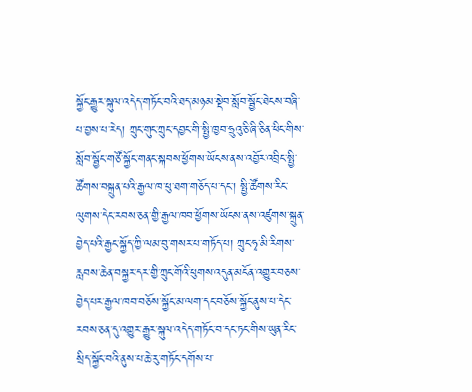སྐྱོང་རྒྱུར་སྐུལ་འདེད་གཏོང་བའི་ཐད་མཉམ་སྡེབ་སློབ་སྦྱོང་ཐེངས་བཞི་པ་བྱས་པ་རེད། ཀྲུང་གུང་ཀྲུང་དབྱང་གི་སྤྱི་ཁྱབ་ཧྲུའུ་ཅི་ཞི་ཅིན་ཕིང་གིས་སློབ་སྦྱོང་གཙོ་སྐྱོང་གནང་སྐབས་ཕྱོགས་ཡོངས་ནས་འབྱོར་འབྲིང་སྤྱི་ཚོགས་བསྐྲུན་པའི་རྒྱལ་ཁ་ཕུ་ཐག་གཅོད་པ་དང་། སྤྱི་ཚོགས་རིང་ལུགས་དེང་རབས་ཅན་གྱི་རྒྱལ་ཁབ་ཕྱོགས་ཡོངས་ནས་འཛུགས་སྐྲུན་བྱེད་པའི་རྒྱང་སྐྱོད་ཀྱི་ལམ་བུ་གསར་པ་གཏོད་པ། ཀྲུང་ཧྭ་མི་རིགས་རླབས་ཆེན་བསྐྱར་དར་གྱི་ཀྲུང་གོའི་ཕུགས་འདུན་མངོན་འགྱུར་བཅས་བྱེད་པར་རྒྱལ་ཁབ་བཅོས་སྐྱོང་མ་ལག་དང་བཅོས་སྐྱོང་ནུས་པ་དེང་རབས་ཅན་དུ་འགྱུར་རྒྱུར་སྐུལ་འདེད་གཏོང་བ་དང་ཏང་གིས་ཡུན་རིང་སྲིད་སྐྱོང་བའི་ནུས་པ་ཆེ་རུ་གཏོང་དགོས་པ་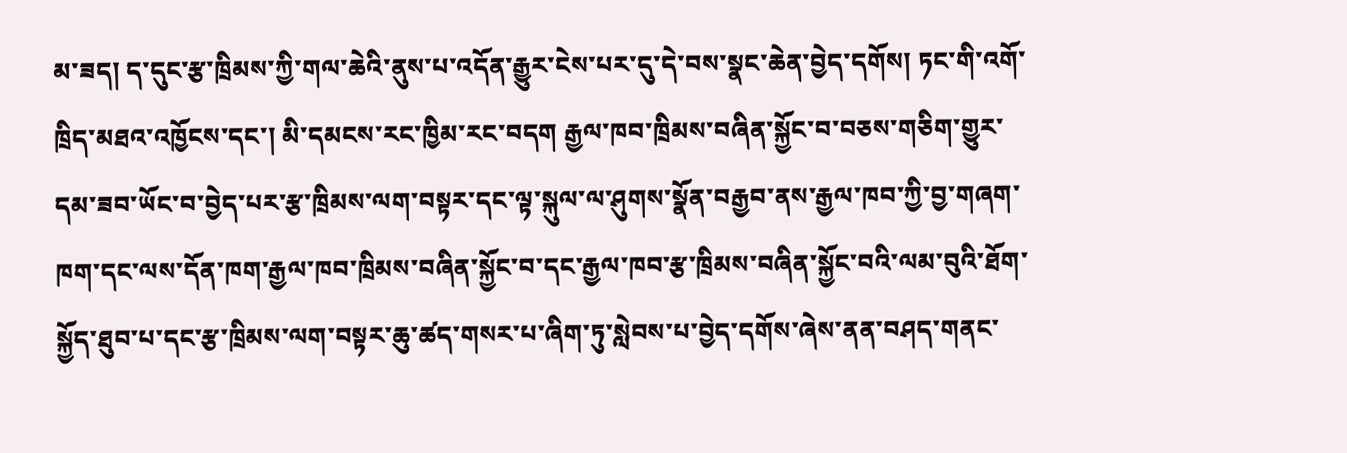མ་ཟད། ད་དུང་རྩ་ཁྲིམས་ཀྱི་གལ་ཆེའི་ནུས་པ་འདོན་རྒྱུར་ངེས་པར་དུ་དེ་བས་སྣང་ཆེན་བྱེད་དགོས། ཏང་གི་འགོ་ཁྲིད་མཐའ་འཁྱོངས་དང་། མི་དམངས་རང་ཁྱིམ་རང་བདག རྒྱལ་ཁབ་ཁྲིམས་བཞིན་སྐྱོང་བ་བཅས་གཅིག་གྱུར་དམ་ཟབ་ཡོང་བ་བྱེད་པར་རྩ་ཁྲིམས་ལག་བསྟར་དང་ལྟ་སྐུལ་ལ་ཤུགས་སྣོན་བརྒྱབ་ནས་རྒྱལ་ཁབ་ཀྱི་བྱ་གཞག་ཁག་དང་ལས་དོན་ཁག་རྒྱལ་ཁབ་ཁྲིམས་བཞིན་སྐྱོང་བ་དང་རྒྱལ་ཁབ་རྩ་ཁྲིམས་བཞིན་སྐྱོང་བའི་ལམ་བུའི་ཐོག་སྐྱོད་ཐུབ་པ་དང་རྩ་ཁྲིམས་ལག་བསྟར་ཆུ་ཚད་གསར་པ་ཞིག་ཏུ་སླེབས་པ་བྱེད་དགོས་ཞེས་ནན་བཤད་གནང་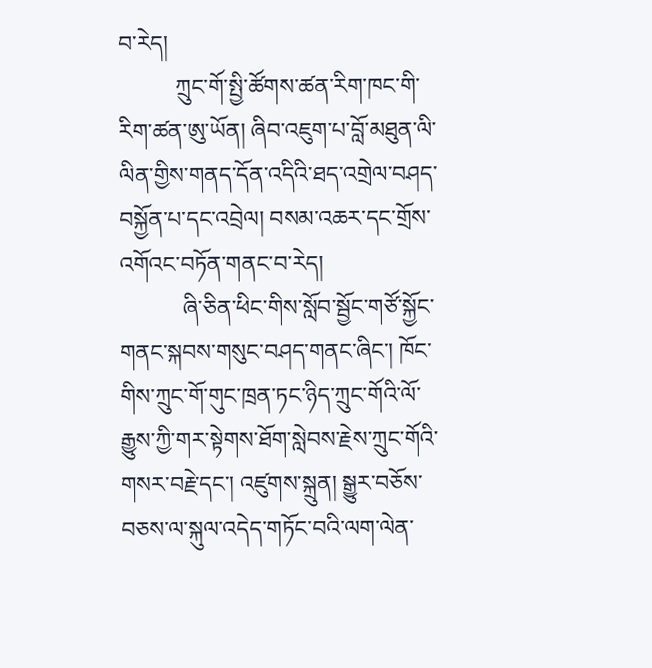བ་རེད།
          ཀྲུང་གོ་སྤྱི་ཚོགས་ཚན་རིག་ཁང་གི་རིག་ཚན་ཨུ་ཡོན། ཞིབ་འཇུག་པ་བློ་མཐུན་ལི་ལིན་གྱིས་གནད་དོན་འདིའི་ཐད་འགྲེལ་བཤད་བསྐྱོན་པ་དང་འབྲེལ། བསམ་འཆར་དང་གྲོས་འགོའང་བཏོན་གནང་བ་རེད།
           ཞི་ཅིན་ཕིང་གིས་སློབ་སྦྱོང་གཙོ་སྐྱོང་གནང་སྐབས་གསུང་བཤད་གནང་ཞིང་། ཁོང་གིས་ཀྲུང་གོ་གུང་ཁྲན་ཏང་ཉིད་ཀྲུང་གོའི་ལོ་རྒྱུས་ཀྱི་གར་སྟེགས་ཐོག་སླེབས་རྗེས་ཀྲུང་གོའི་གསར་བརྗེ་དང་། འཛུགས་སྐྲུན། སྒྱུར་བཅོས་བཅས་ལ་སྐུལ་འདེད་གཏོང་བའི་ལག་ལེན་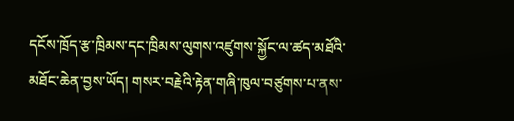དངོས་ཁྲོད་རྩ་ཁྲིམས་དང་ཁྲིམས་ལུགས་འཛུགས་སྐྱོང་ལ་ཚད་མཐོའི་མཐོང་ཆེན་བྱས་ཡོད། གསར་བརྗེའི་རྟེན་གཞི་ཁུལ་བཙུགས་པ་ནས་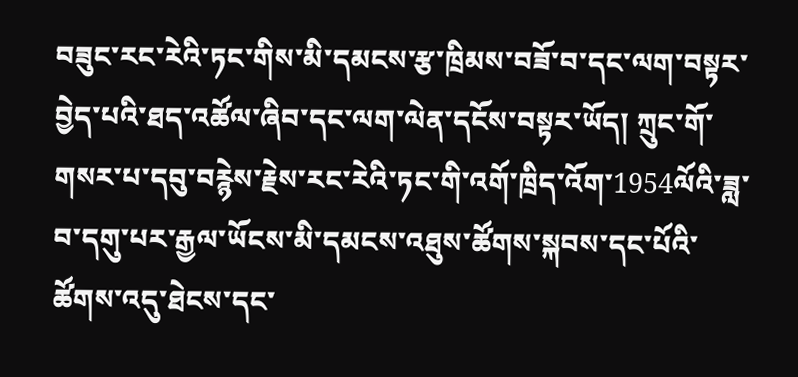བཟུང་རང་རེའི་ཏང་གིས་མི་དམངས་རྩ་ཁྲིམས་བཟོ་བ་དང་ལག་བསྟར་བྱེད་པའི་ཐད་འཚོལ་ཞིབ་དང་ལག་ལེན་དངོས་བསྟར་ཡོད། ཀྲུང་གོ་གསར་པ་དབུ་བརྙེས་རྗེས་རང་རེའི་ཏང་གི་འགོ་ཁྲིད་འོག་1954ལོའི་ཟླ་བ་དགུ་པར་རྒྱལ་ཡོངས་མི་དམངས་འཐུས་ཚོགས་སྐབས་དང་པོའི་ཚོགས་འདུ་ཐེངས་དང་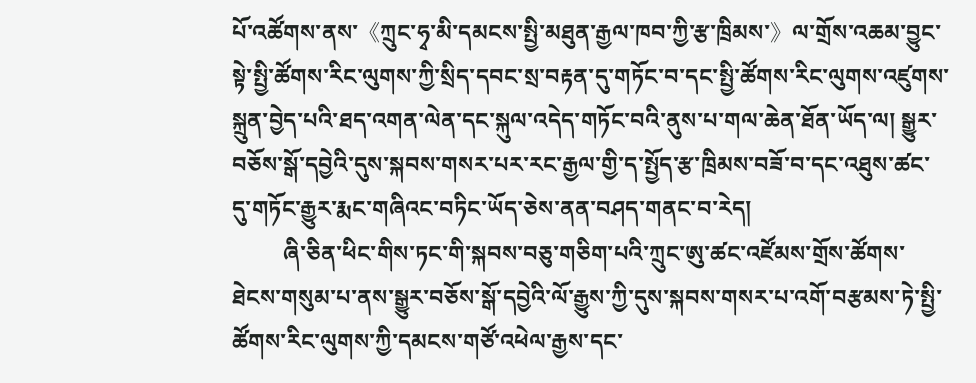པོ་འཚོགས་ནས་《ཀྲུང་ཧྭ་མི་དམངས་སྤྱི་མཐུན་རྒྱལ་ཁབ་ཀྱི་རྩ་ཁྲིམས་》ལ་གྲོས་འཆམ་བྱུང་སྟེ་སྤྱི་ཚོགས་རིང་ལུགས་ཀྱི་སྲིད་དབང་སྲ་བརྟན་དུ་གཏོང་བ་དང་སྤྱི་ཚོགས་རིང་ལུགས་འཛུགས་སྐྲུན་བྱེད་པའི་ཐད་འགན་ལེན་དང་སྐུལ་འདེད་གཏོང་བའི་ནུས་པ་གལ་ཆེན་ཐོན་ཡོད་ལ། སྒྱུར་བཅོས་སྒོ་དབྱེའི་དུས་སྐབས་གསར་པར་རང་རྒྱལ་གྱི་ད་སྤྱོད་རྩ་ཁྲིམས་བཟོ་བ་དང་འཐུས་ཚང་དུ་གཏོང་རྒྱུར་རྨང་གཞིའང་བཏིང་ཡོད་ཅེས་ནན་བཤད་གནང་བ་རེད།
         ཞི་ཅིན་ཕིང་གིས་ཏང་གི་སྐབས་བཅུ་གཅིག་པའི་ཀྲུང་ཨུ་ཚང་འཛོམས་གྲོས་ཚོགས་ཐེངས་གསུམ་པ་ནས་སྒྱུར་བཅོས་སྒོ་དབྱེའི་ལོ་རྒྱུས་ཀྱི་དུས་སྐབས་གསར་པ་འགོ་བརྩམས་ཏེ་སྤྱི་ཚོགས་རིང་ལུགས་ཀྱི་དམངས་གཙོ་འཕེལ་རྒྱས་དང་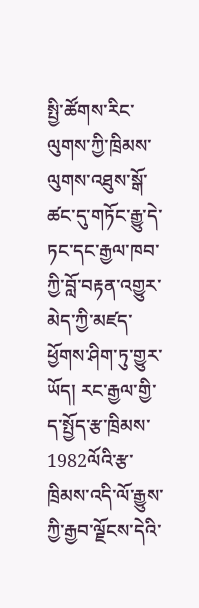སྤྱི་ཚོགས་རིང་ལུགས་ཀྱི་ཁྲིམས་ལུགས་འཐུས་སྒོ་ཚང་དུ་གཏོང་རྒྱུ་དེ་ཏང་དང་རྒྱལ་ཁབ་ཀྱི་བློ་བརྟན་འགྱུར་མེད་ཀྱི་མཛད་ཕྱོགས་ཤིག་ཏུ་གྱུར་ཡོད། རང་རྒྱལ་གྱི་ད་སྤྱོད་རྩ་ཁྲིམས་1982ལོའི་རྩ་ཁྲིམས་འདི་ལོ་རྒྱུས་ཀྱི་རྒྱབ་ལྗོངས་དེའི་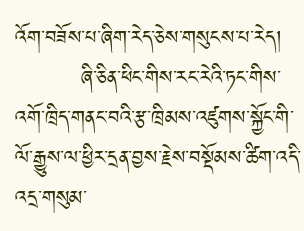འོག་བཟོས་པ་ཞིག་རེད་ཅེས་གསུངས་པ་རེད།
         ཞི་ཅིན་ཕིང་གིས་རང་རེའི་ཏང་གིས་འགོ་ཁྲིད་གནང་བའི་རྩ་ཁྲིམས་འཛུགས་སྐྱོང་གི་ལོ་རྒྱུས་ལ་ཕྱིར་དྲན་བྱས་རྗེས་བསྡོམས་ཚིག་འདི་འདྲ་གསུམ་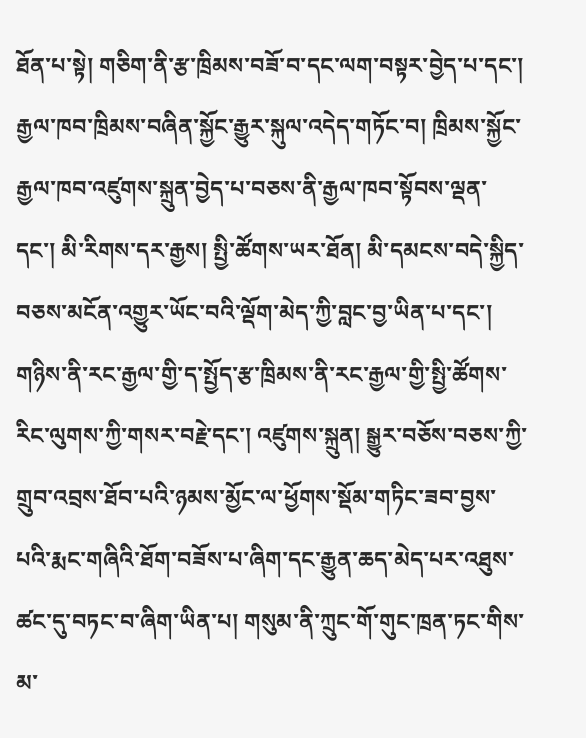ཐོན་པ་སྟེ། གཅིག་ནི་རྩ་ཁྲིམས་བཟོ་བ་དང་ལག་བསྟར་བྱེད་པ་དང་། རྒྱལ་ཁབ་ཁྲིམས་བཞིན་སྐྱོང་རྒྱུར་སྐུལ་འདེད་གཏོང་བ། ཁྲིམས་སྐྱོང་རྒྱལ་ཁབ་འཛུགས་སྐྲུན་བྱེད་པ་བཅས་ནི་རྒྱལ་ཁབ་སྟོབས་ལྡན་དང་། མི་རིགས་དར་རྒྱས། སྤྱི་ཚོགས་ཡར་ཐོན། མི་དམངས་བདེ་སྐྱིད་བཅས་མངོན་འགྱུར་ཡོང་བའི་ལྡོག་མེད་ཀྱི་བླང་བྱ་ཡིན་པ་དང་། གཉིས་ནི་རང་རྒྱལ་གྱི་ད་སྤྱོད་རྩ་ཁྲིམས་ནི་རང་རྒྱལ་གྱི་སྤྱི་ཚོགས་རིང་ལུགས་ཀྱི་གསར་བརྗེ་དང་། འཛུགས་སྐྲུན། སྒྱུར་བཅོས་བཅས་ཀྱི་གྲུབ་འབྲས་ཐོབ་པའི་ཉམས་མྱོང་ལ་ཕྱོགས་སྡོམ་གཏིང་ཟབ་བྱས་པའི་རྨང་གཞིའི་ཐོག་བཟོས་པ་ཞིག་དང་རྒྱུན་ཆད་མེད་པར་འཐུས་ཚང་དུ་བཏང་བ་ཞིག་ཡིན་པ། གསུམ་ནི་ཀྲུང་གོ་གུང་ཁྲན་ཏང་གིས་མ་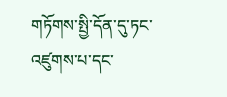གཏོགས་སྤྱི་དོན་དུ་ཏང་འཛུགས་པ་དང་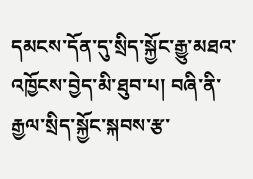དམངས་དོན་དུ་སྲིད་སྐྱོང་རྒྱུ་མཐའ་འཁྱོངས་བྱེད་མི་ཐུབ་པ། བཞི་ནི་རྒྱལ་སྲིད་སྐྱོང་སྐབས་རྩ་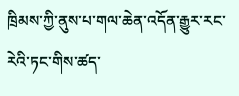ཁྲིམས་ཀྱི་ནུས་པ་གལ་ཆེན་འདོན་རྒྱུར་རང་རེའི་ཏང་གིས་ཚད་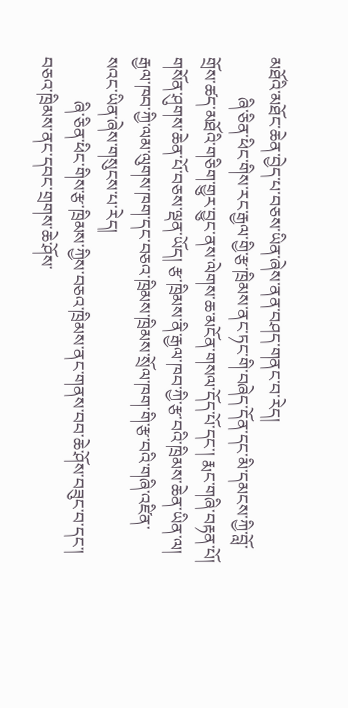མཐོའི་མཐོང་ཆེན་བྱེད་པ་བཅས་ཡིན་ཞེས་ནན་བཤད་གནང་བ་རེད།
         ཞི་ཅིན་ཕིང་གིས་རང་རྒྱལ་གྱི་རྩ་ཁྲིམས་ནང་ཏང་གི་བཞེད་དོན་དང་མི་དམངས་ཀྱི་བློ་གྲོས་ཚད་མཐོའི་གཅིག་གྱུར་བྱུང་ནས་ལེགས་ཆ་མངོན་གསལ་དོད་པོ་དང་། རྨང་གཞི་བརྟན་པོ། གསོན་ཤུགས་ཆེན་པོ་བཅས་ལྡན་ཡོད། རྩ་ཁྲིམས་ནི་རྒྱལ་ཁབ་ཀྱི་རྩ་བའི་ཁྲིམས་ཆེན་ཡིན་ལ། རྒྱལ་ཁབ་ཀྱི་ལམ་ལུགས་ཁག་དང་བཅའ་ཁྲིམས་ཁྲིམས་སྲོལ་ཁག་གི་རྩ་བའི་གཞི་འཛིན་སའང་ཡིན་ཞེས་གསུངས་པ་རེད།
          ཞི་ཅིན་ཕིང་གིས་རྩ་ཁྲིམས་ཀྱིས་བཅའ་ཁྲིམས་ནང་གནས་བབ་ཆེ་ཤོས་བཟུང་བ་དང་། བཅའ་ཁྲིམས་ནང་དབང་གྲགས་ཆེ་ཤོས་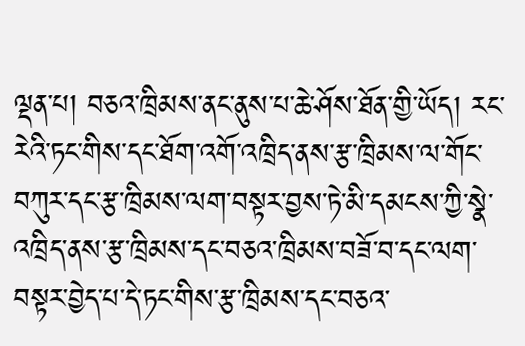ལྡན་པ། བཅའ་ཁྲིམས་ནང་ནུས་པ་ཆེ་ཤོས་ཐོན་གྱི་ཡོད། རང་རེའི་ཏང་གིས་དང་ཐོག་འགོ་འཁྲིད་ནས་རྩ་ཁྲིམས་ལ་གོང་བཀུར་དང་རྩ་ཁྲིམས་ལག་བསྟར་བྱས་ཏེ་མི་དམངས་ཀྱི་སྣེ་འཁྲིད་ནས་རྩ་ཁྲིམས་དང་བཅའ་ཁྲིམས་བཟོ་བ་དང་ལག་བསྟར་བྱེད་པ་དེ་ཏང་གིས་རྩ་ཁྲིམས་དང་བཅའ་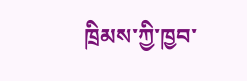ཁྲིམས་ཀྱི་ཁྱབ་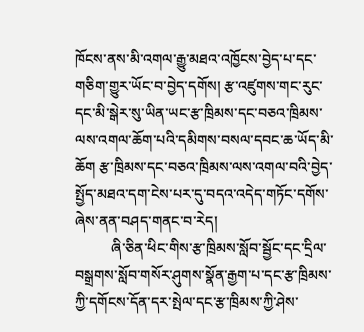ཁོངས་ནས་མི་འགལ་རྒྱུ་མཐའ་འཁྱོངས་བྱེད་པ་དང་གཅིག་གྱུར་ཡོང་བ་བྱེད་དགོས། རྩ་འཛུགས་གང་རུང་དང་མི་སྒེར་སུ་ཡིན་ཡང་རྩ་ཁྲིམས་དང་བཅའ་ཁྲིམས་ལས་འགལ་ཆོག་པའི་དམིགས་བསལ་དབང་ཆ་ཡོད་མི་ཆོག རྩ་ཁྲིམས་དང་བཅའ་ཁྲིམས་ལས་འགལ་བའི་བྱེད་སྤྱོད་མཐའ་དག་ངེས་པར་དུ་བདའ་འདེད་གཏོང་དགོས་ཞེས་ནན་བཤད་གནང་བ་རེད།
          ཞི་ཅིན་ཕིང་གིས་རྩ་ཁྲིམས་སློབ་སྦྱོང་དང་དྲིལ་བསྒྲགས་སློབ་གསོར་ཤུགས་སྣོན་རྒྱག་པ་དང་རྩ་ཁྲིམས་ཀྱི་དགོངས་དོན་དར་སྤེལ་དང་རྩ་ཁྲིམས་ཀྱི་ཤེས་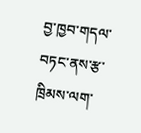བྱ་ཁྱབ་གདལ་བཏང་ནས་རྩ་ཁྲིམས་ལག་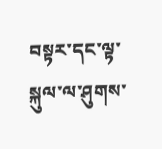བསྟར་དང་ལྟ་སྐུལ་ལ་ཤུགས་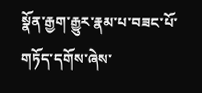སྣོན་རྒྱག་རྒྱུར་རྣམ་པ་བཟང་པོ་གཏོད་དགོས་ཞེས་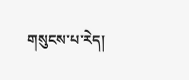གསུངས་པ་རེད།